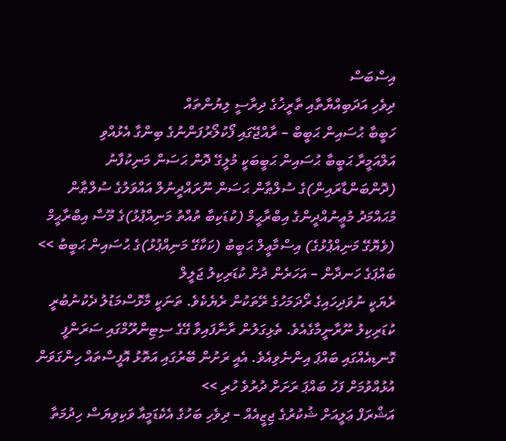އިސްބަސް
ދިވެހި އަދަބިއްޔާތާއި ތާރީޚުގެ ދިރާސީ ލިޔުންތައް
ހަބީބާ ޙުސައިން ޙަބީބް – ރާއްޖޭގައި ފޯކުލޯރުފަންނުގެ ބިންގާ އެޅުއްވި
އަލްއަމީރާ ޙަބީބާ ޙުސައިން ޙަބީބަކީ މުލީގޭ ދޮން ޙަސަން މަނިކުފާނު (ދޮންބަންޑާރައިން)ގެ ސުލްޠާން ޙަސަން ނޫރައްދީނުލް އައްވަލުގެ ސުލްޠާން މުޙައްމަދު މުޢީނުއްދީންގެ އިބްރާޙީމް (ކުޑަކިބާ ތުއްތު މަނިއްޕުޅު)ގެ މޫސާ އިބްރާޙީމް (ވެޔޮގޭ މަނިއްޕުޅުގެ) އިސްމާޢީލް ޙަބީބު (ކަކާގޭ މަނިއްޕުޅު)ގެ ޙުސައިން ޙަބީބު >>
ބައްޕަގެ ހަނދާން – އަހަރެން ދުށް ކުޑަރިކިލު ޖަލީލް
ރެޔަކީ ނުވަދިހައިގެ ރޯދަމަހުގެ ރޭތަކުން ރެޔެކެވެ. ތަނަކީ މާޅޮސްމަޑުލު ދެކުނުބުރީ ކުޑަރިކިލު ނޫރާނީމާގެއެވެ. ތެޅިގަލުން ރާނާފައިވާ ގޭގެ ސިޓިންރޫމްގައި ސަރަންފީ ގޮނޑިއެއްގައި ބައްޕަ އިންނެވިއެވެ. އެއީ ރަށުން ބޭރުގައި އަތޮޅު އޮފީސްތައް ހިންގަވަން އުޅުއްވުމަށް ފަހު ބައްޕަ ރަށަށް ދުރުވެ ހުރި >>
އަޝްރަފް ޢަލީއަށް ޝުކުރުގެ ޖިޒީއެއް – ދިވެހި ބަހުގެ އެކެޑަމީއާ ވަކިވިޔަސް ހިދުމަތާ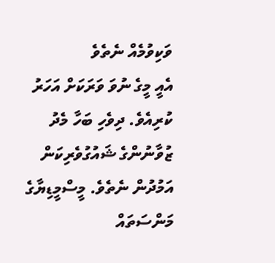ވަކިވުމެއް ނެތެވެ
އެއީ މީގެ ނުވަ ވަރަކަށް އަހަރު ކުރިއެވެ. ދިވެހި ބަހާ މެދު ޒުވާނުންގެ ޝައުގުވެރިކަން އަމުދުން ނެތެވެ. މީސްމީޑިޔާގެ މަންސަތައް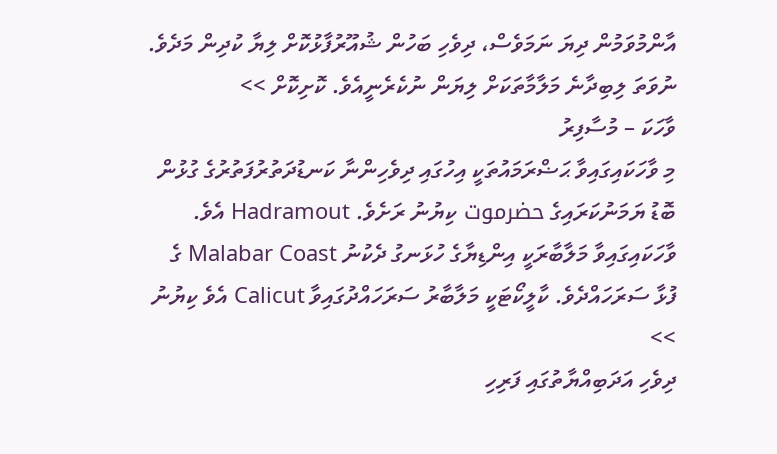އާންމުވަމުން ދިޔަ ނަމަވެސް، ދިވެހި ބަހުން ޝުއޫރުފާޅުކޮށް ލިޔާ ކުދިން މަދެވެ. ނުވަތަ ލިބިދާނެ މަލާމާތަކަށް ލިޔަން ނުކެރެނީއެވެ. ކޮށިކޮށް >>
ވާހަކަ – މުސާފިރު
މި ވާހަކައިގައިވާ ޙަޟްރަމައުތަކީ އިހުގައި ދިވެހިންނާ ކަނޑުދަތުރުފަތުރުގެ ގުޅުން ބޮޑު ޔަމަނުކަރައިގެ حضرموت ކިޔުނު ރަށެވެ. Hadramout އެވެ. ވާހަކައިގައިވާ މަލާބާރަކީ އިންޑިޔާގެ ހުޅަނގު ދެކުނު Malabar Coast ގެ ފުޅާ ސަރަހައްދެވެ. ކާލީކޯޓަކީ މަލާބާރު ސަރަހައްދުގައިވާ Calicut އެވެ ކިޔުނު >>
ދިވެހި އަދަބިއްޔާތުގައި ފަރިހި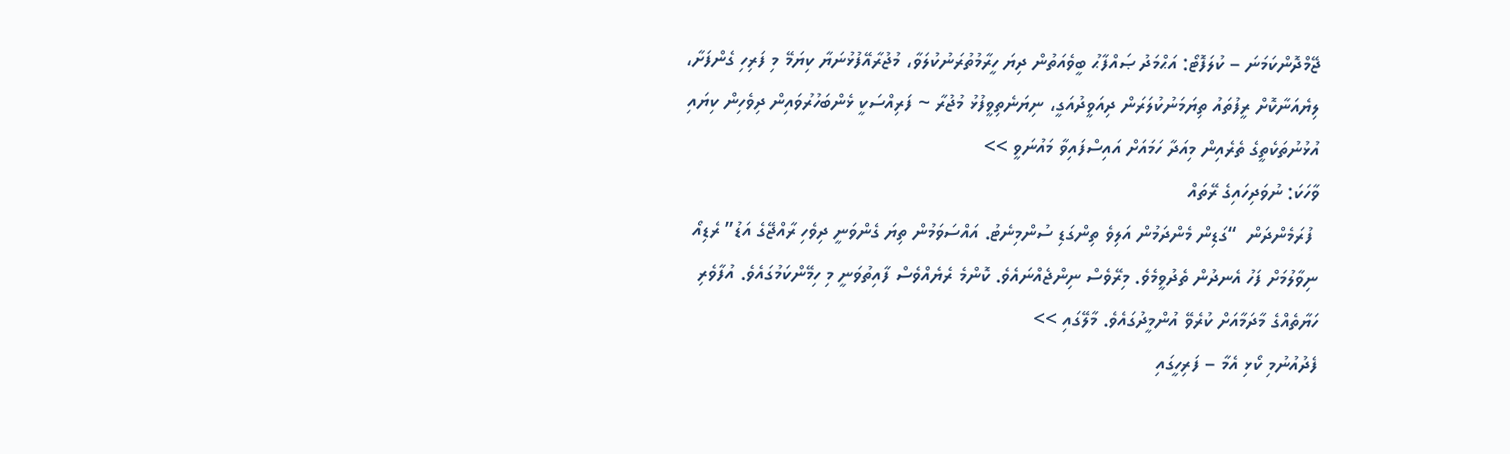ޖޭމްދޮންކަމަނަ – ކުލަފޮޓޯ: އަޙްމަދު ޞައްފާޙު ބީވެއަތުން ދިޔަ ހީރާމުތުރަނުކުލަވާ، މުޖުރާއޭފުޅުނަޔާ ކިޔަމޭ މި ފަރިހި ގެންފަށާ، ލިޔެއަނާކޮށް ރީފުތައު ތިޔަމަނުކުލަރަން ދިއަވީދުއަގީ، ނިޔަނެތިވީފުޅު މުޖުރާ ~ ފަރިއްސަކީ ޅެންބަހުރުވައިން ދިވެހިން ކިޔައި އުޅުނުތަކެތީގެ ތެރެއިން މިއަދާ ހަމައަށް އައިސްފައިވާ މައުނަވީ >>
ވާހަކަ: ނުވަދިހައިގެ ރޭތައް
 ފުރަމެންދަން  “ގަޑިން މެންދަމުން އަލިވެ ތިންގަޑި ސުންމިނެޓު. އައްސަވަމުން ތިޔަ ގެންވަނީ ދިވެހި ރާއްޖޭގެ އަޑު” ރެޑިއޯ ނިވާލުމަށް ފަހު އެނދުން ތެދުވީމެވެ. މިރޭވެސް ނިންޖެއްނައެވެ. ކޮންމެ ރެޔެއްވެސް ފާއިތުވަނީ މި ހިމޭންކަމުގައެވެ. އުފާވެރި ހަޔާތެއްގެ މާދަމާއަށް ކުރެވޭ އުންމީދުގައެވެ. މާލޭގައި >>
ފެދުއުނުމި ކޯޅި އެމާ – ފަރިހީގައި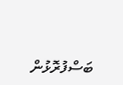ބަސްފުރޮޅުން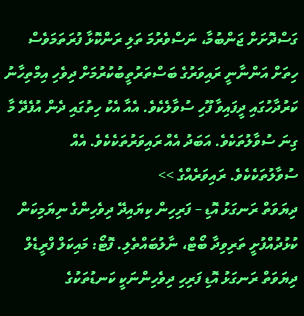ގަސްދޮށަށް ޖަންބުމާ، ނަސްވެރުމަ ތަލި ރަންކޮޅާ ފުރަތަމަވެސް ހިތަށް އަންނާނީ ރައިވަރުގެ ބަސްތަރުތީބުކުރުމަށް ދިވެހި އިމްތިހާނު ކަރުދާހުގައި ދީފައިވާ ފޫހި ސުވާލެކެވެ. އެއާ އެކު ހިތުގައި ދެން އުފެދޭ މާ ގިނަ ސުވާލުތަކެވެ. އަބަދު އެއް ރައިވަރުތަކެކެވެ. އެއް ސުވާލުތަކެކެވެ. ރައިވަރެއްގެ >>
ދިޔަވަތް ރަނގަޅު އޮޑި – ފަރިހިން ކިޔައިދޭ ދިވެހިންގެ ނިޔަމިކަން
ކުޅުދުއްފުށީ ތަރިވިދާ ބޯޓް، ނާލުބައްތެލި. ފޮޓޯ: މައިކަލް ފްރީޑެލް ދިޔަވަތް ރަނގަޅު އޮޑި ފަރިހި ދިވެހިންނަކީ ކަނޑުތަކުގެ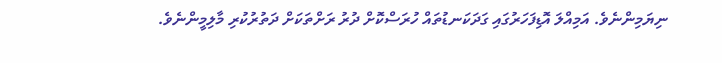ނިޔަމިންނެވެ. އަމިއްލަ އޮޑިފަހަރުގައި ގަދަކަނޑުތައް ހުރަސްކޮށް ދުރު ރަށްތަކަށް ދަތުރުކުރި މާލިމީންނެވެ.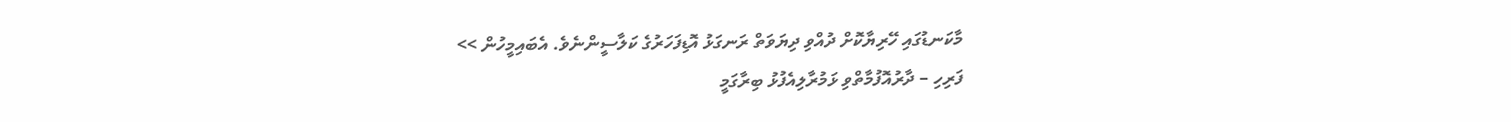މާކަނޑުގައި ހޭރިޔާކޮށް ދުއްވި ދިޔަވަތް ރަނގަޅު އޮޑިފަހަރުގެ ކަލާސީންނެވެ. އެބައިމީހުން >>
ފަރިހި – ދާރުއޮފުމާތްވި ޅަމުރާލިއެފުޅު ބިރާގަމީ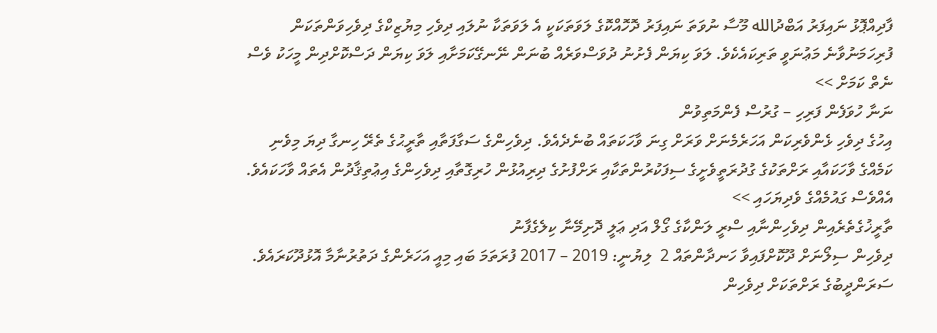ފާދިއްޕޮޅު ނައިފަރު އަބްދުالله މޫސާ ނުވަތަ ނައިފަރު ދޮހޮއްކޮގެ ލަވަތަކަކީ އެ ލަވަތަކާ ނުލައި ދިވެހި މިޔުޒިކްގެ ދިވެހިވަންތަކަން ފުރިހަމަނުވާނެ މަޢުނަވީ ތަރިކައެކެވެ. ލަވަ ކިޔަން ފެށުނު ދުވަސްވަރެއް ބުނަން ނޭނގޭކަމަށާއި ލަވަ ކިޔަން ދަސްކޮށްދިން މީހަކު ވެސް ނެތް ކަމަށް >>
ނަނާ ހުވަފެން ފަރިހި – ގުރުސް ފެންމަތިވުން
އިހުގެ ދިވެހި ޅެންވެރިކަން އަހަރެމެނަށް ވަރަށް ގިނަ ވާހަކަތައް ބުނެދެއެވެ. ދިވެހިންގެ ސަގާފަތާއި ތާރީޙުގެ ތެރޭ ހިނގާ ދިޔަ މިވެނި ކަމެއްގެ ވާހަކައާއި ރަށްތަކުގެ ގުދުރަތީވެށީގެ ސިފަކުރުންތަކާއި ރަށްފުށުގެ ދިރިއުޅުން ހުރިގޮތާއި ދިވެހިންގެ އިޢުތިޤާދުން އެތައް ވާހަކައެވެ. އެއްވެސް ގައުމެއްގެ ވެދިޔަހައި >>
ތާރީޚުގެތެރެއިން ދިވެހިންނާއި ސްރީ ލަންކާގެ ގޯލް އަދި ޢަލީ ދޮށިމޭނާ ކިލެގެފާނު
ދިވެހިން ސިލޯނަށް ދޫކޮށްފައިވާ ހަނދާންތައް 2  ލިޔުނީ: 2019 – 2017 ފުރަތަމަ ބައި މިއީ އަހަރެންގެ ދަތުރުނާމާ އޮޅުދޫކަރައެވެ. ސަރަންދީބުގެ ރަށްތަކަށް ދިވެހިން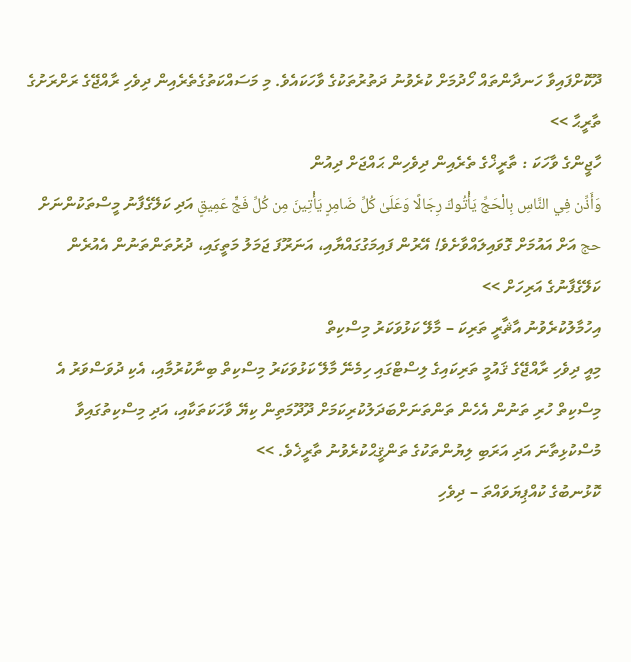ދޫކޮށްފައިވާ ހަނދާންތައް ހޯދުމަށް ކުރެވުނު ދަތުރުތަކުގެ ވާހަކައެވެ. މި މަސައްކަތުގެތެރެއިން ދިވެހި ރާއްޖޭގެ ރަށްރަށުގެ ތާރީޙާ >>
ހާޖީންގެ ވާހަކަ : ތާރީޚްގެ ތެރެއިން ދިވެހިން ޙައްޖަށް ދިއުން
وَأَذِّن فِي النَّاسِ بِالْحَجِّ يَأْتُوكَ رِجَالًا وَعَلَىٰ كُلِّ ضَامِرٍ يَأْتِينَ مِن كُلِّ فَجٍّ عَمِيقٍ އަދި ކަލޭގެފާނު މީސްތަކުންނަށް حج އަށް އައުމަށް ގޮވައިލައްވާށެވެ! އޭރުން ފައިމަގުގައްޔާއި، އަނަރޫފަ ޖަމަލު މަތީގައި، ދުރުތަންތަނުން އެއުރެން ކަލޭގެފާނުގެ އަރިހަށް >>
އިހުމާލުކުރެވުނު އާޘާރީ ތަރިކަ – މާލޭ ކަޅުވަކަރު މިސްކިތް
މިއީ ދިވެހި ރާއްޖޭގެ ޤައުމީ ތަރިކައިގެ ލިސްޓްގައި ހިމެނޭ މާލޭ ކަޅުވަކަރު މިސްކިތް ބިނާކުރުމާއި، އެކި ދުވަސްވަރު އެ މިސްކިތް ހުރި ތަނުން އެހެން ތަންތަނަށްބަދަލުކުރިކަމަށް ދޫދޫމަތިން ކިޔޭ ވާހަކަތަކާއި، އަދި މިސްކިތުގައިވާ މުސްކުޅިތާނަ އަދި އަރަބި ލިޔުންތަކުގެ ތަންޤީޙްކުރެވުނު ތާރީޚެވެ. >>
ކޮޅުނބުގެ ކުއްޕިޔަވައްތަ – ދިވެހި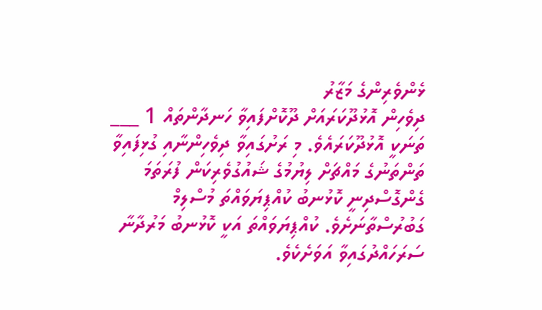ޅެންވެރިންގެ މަޒާރު
ދިވެހިން އޮޅުދޫކަރައަށް ދޫކޮށްފައިވާ ހަނދާންތައް 1 ___ ތަނަކީ އޮޅުދޫކަރައެވެ. މި ރަށުގައިވާ ދިވެހިންނާއި ގުޅިފައިވާ ތަންތަނުގެ މައްޗަށް ލިޔުމުގެ ޝައުގުވެރިކަން ފުރަތަމަ ގެންގޮސްދިނީ ކޮޅުނބު ކުއްޕިޔަވައްތަ މުސްލިމް ގަބުރުސްތާނަށެވެ. ކުއްޕިޔަވައްތަ އަކީ ކޮޅުނބު މަރުދާނާ ސަރަހައްދުގައިވާ އަވަށެކެވެ.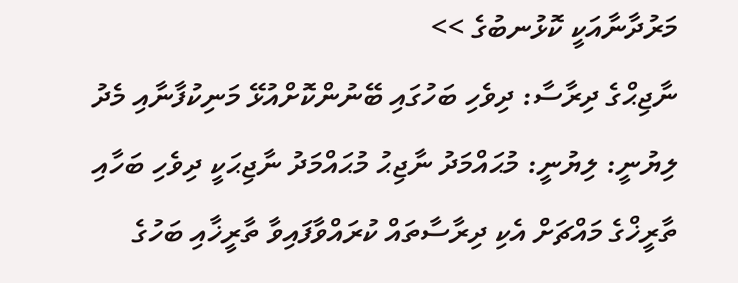މަރުދާނާއަކީ ކޮޅުނބުގެ >>
ނާޖިޙްގެ ދިރާސާ: ދިވެހި ބަހުގައި ބޭނުންކޮށްއުޅޭ މަނިކުފާނާއި މެދު
ލިޔުނީ: ލިޔުނީ: މުޙައްމަދު ނާޖިޙު މުޙައްމަދު ނާޖިޙަކީ ދިވެހި ބަހާއި ތާރީޚްގެ މައްޗަށް އެކި ދިރާސާތައް ކުރައްވާފައިވާ ތާރީޚާއި ބަހުގެ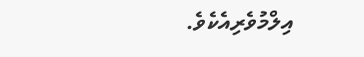އިލްމުވެރިއެކެވެ.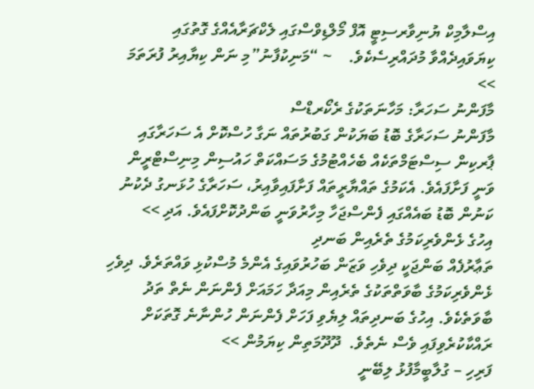އިސްލާމިކް ޔުނިވާރސިޓީ އޮފް މޯލްޑިވްސްގައި ލެކްޗަރާއެއްގެ ގޮތުގައި ކިޔަވައިދެއްވާ މުދައްރިސެކެވެ.    ~ “މަނިކުފާނު”މި ނަން ކިޔާއިރު ފުރަތަމަ >>
މާފަންނު ސަހަރާ: މަހާނަތަކުގެ ރެކޯރޑްސް
މާފަންނު ސަހަރާގެ ބޮޑު ބަޔަކުން ގަބުރުތައް ނަގާ ހުސްކޮށް އެ ސަހަރާގައި ޕާރކިން ސިސްޓަމްތަކެއް ބެހެއްޓުމުގެ މަސައްކަތް ހައުސިން މިނިސްޓްރީން ވަނީ ފަށާފައެވެ. އެކަމުގެ ތައްޔާރީތައް ފަށާފައިވާއިރު، ސަހަރާގެ ހުޅަނގު ދެކުނު ކަނުން ބޮޑު ބައެއްގައި ފެންސްޖަހާ މިހާރުވަނީ ބަންދުކޮށްފައެވެ. އަދި >>
އިހުގެ ޅެންވެރިކަމުގެ ތެރެއިން ބަނދި
ތަޢާރުފެއް ބަންޖަކީ ދިވެހި ވަޒަން ބަހުރުވައިގެ އެންމެ މުސްކުޅި ވައްތަރެވެ. ދިވެހި ޅެންވެރިކަމުގެ ބާވަތްތަކުގެ ތެރެއިން މިއަދާ ހަމައަށް ފެންނަން ނެތް ތަދު ބާވަތެކެވެ. އިހުގެ ބަނދިތައް ލިޔެވި ފަހަށް ފެންނަން ހުންނާނެ ގޮތަކަށް ރައްކާކުރެވިފައި ވެސް ނެތެވެ.  ދޫދޫމަތިން ކިޔަމުން >>
ފަރިހި – ގުލާބީމާފުޅު ލިބޭނީ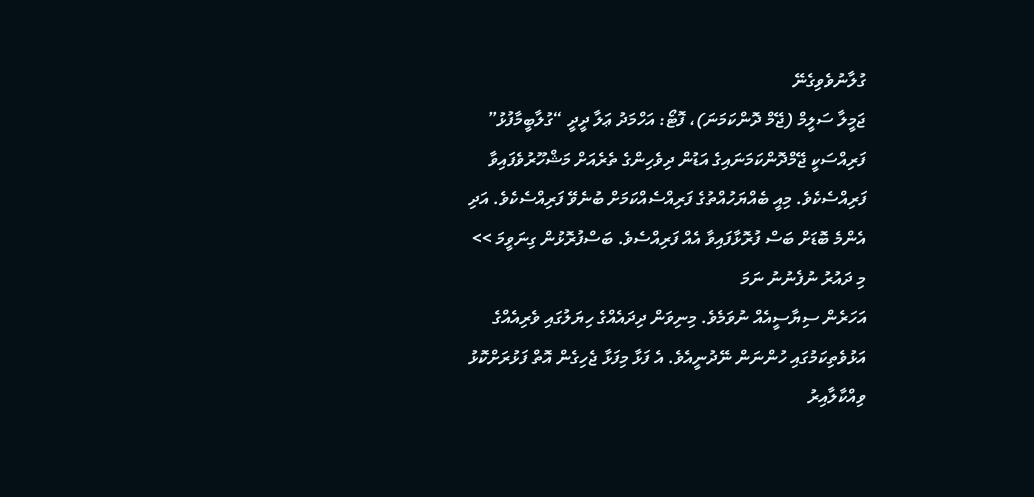ގުލާނުވެވިގެނޭ
ޖަމީލާ ސަލީމް (ޖޭމް ދޮންކަމަނަ)، ފޮޓޯ: އަހްމަދު ޢަލާ ދީދީ “ގުލާބީމާފުޅު” ފަރިއްސަކީ ޖޭމްދޮންކަމަނައިގެ އަޑުން ދިވެހިންގެ ތެރެއަށް މަޝްހޫރުވެފައިވާ ފަރިއްސެކެވެ. މިއީ ބެއްޔަހުއްތުގެ ފަރިއްސެއްކަމަށް ބުނެވޭ ފަރިއްސެކެވެ. އަދި އެންމެ ބޮޑަށް ބަސް ފުރޮޅާފައިވާ އެއް ފަރިއްސެވެ. ބަސްފުރޮޅުން ގިނަވީމަ >>
މި ދައުރު ނުފެނުނު ނަމަ
އަހަރެން ސިޔާސީއެއް ނުވަމެވެ. މިނިވަން ދިދައެއްގެ ހިޔަލުގައި ވެރިއެއްގެ އަޅުވެތިކަމުގައި ހުންނަން ނޭދުނީއެވެ. އެ ފަޅާ މިފަޅާ ޖެހިގެން އޮތް ފަޅުރަށްކޮޅު ވިއްކާލާއިރު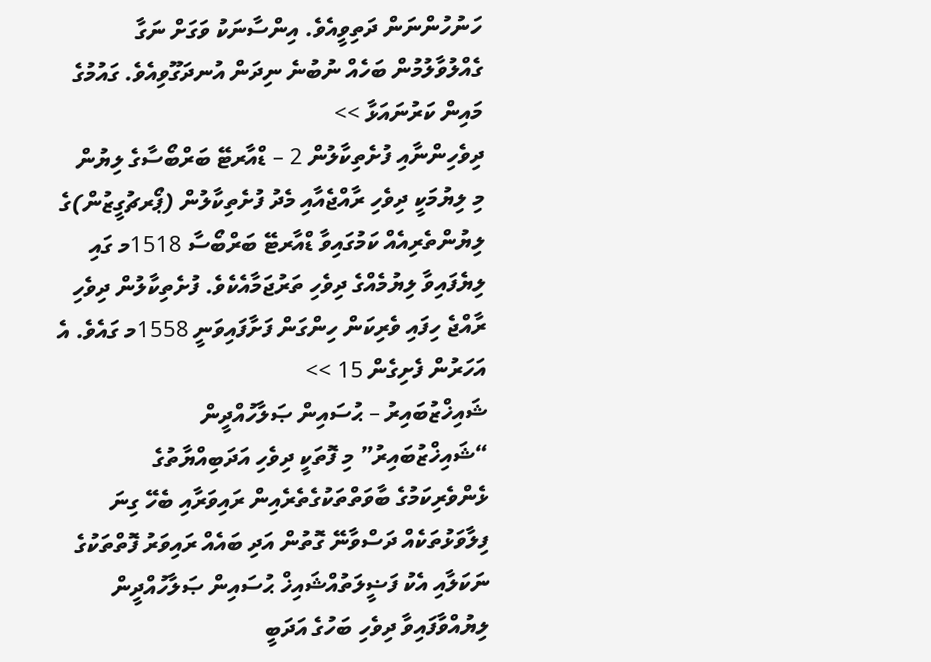ހަނުހުންނަން ދަތިވީއެވެ. އިންސާނަކު ވަގަށް ނަގާ ގެއްލުވާލުމުން ބަހެއް ނުބުނެ ނިދަން އުނދަގޫވިއެވެ. ގައުމުގެ މައިން ކަރުނައަޅާ >>
ދިވެހިންނާއި ފުށެތިކާލުން 2 – ޑްއާރޓޭ ބަރްބޯސާގެ ލިޔުން
މި ލިޔުމަކީ ދިވެހި ރާއްޖެއާއި މެދު ފުށެތިކާލުން (ޕޯރޗުގީޒުން)ގެ ލިޔުންތެރިއެއް ކަމުގައިވާ ޑްއާރޓޭ ބަރްބޯސާ 1518މ ގައި ލިޔެފައިވާ ލިޔުމެއްގެ ދިވެހި ތަރުޖަމާއެކެވެ. ފުށެތިކާލުން ދިވެހި ރާއްޖެ ހިފައި ވެރިކަން ހިންގަން ފަށާފައިވަނީ 1558މ ގައެވެ. އެ އަހަރުން ފެށިގެން 15 >>
ޝައިޚްޒުބައިރު – ޙުސައިން ޞަލާހުއްދީން
“ޝައިޚްޒުބައިރު” މި ފޮތަކީ ދިވެހި އަދަބިއްޔާތުގެ ޅެންވެރިކަމުގެ ބާވަތްތަކުގެތެރެއިން ރައިވަރާއި ބެހޭ ގިނަ ފިލާވަޅުތަކެއް ދަސްވާނޭ ގޮތުން އަދި ބައެއް ރައިވަރު ފޮތްތަކުގެ ނަކަލާއި އެކު ފަޟީލަތުއްޝައިޚް ޙުސައިން ޞަލާހުއްދީން ލިޔުއްވާފައިވާ ދިވެހި ބަހުގެ އަދަބީ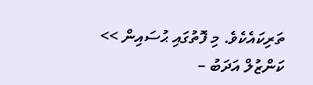ތަރިކައެކެވެ. މި ފޮތުގައި ޙުސައިން >>
ކަންޒުލް އަދަބު –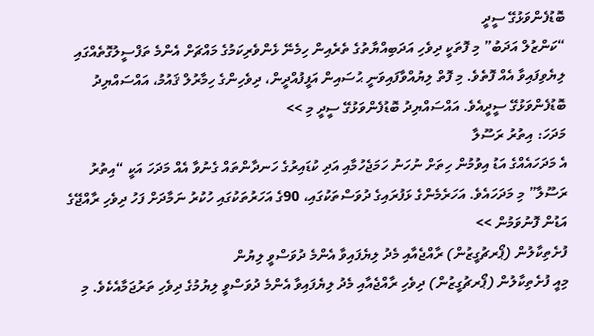ބޮޑުފެންވަޅުގޭ ސީދީ
“ކަންޒުލް އަދަބު” މި ފޮތަކީ ދިވެހި އަދަބިއްޔާތުގެ ތެރެއިން ހިމެނޭ ޅެންވެރިކަމުގެ މައްޗަށް އެންމެ ތަފްސީލުގޮތެއްގައި ލިޔެވިފައިވާ އެއް ފޮތެވެ. މި ފޮތް ލިޔުއްވާފައިވަނީ ޙުސައިން އަފީފުއްދީން، ދިވެހިންގެ ހިމާރުލް ޤައުމު، އައްސައްޔިދު ބޮޑުފެންވަޅުގޭ ސީދީއެވެ. އައްސައްޔިދު ބޮޑުފެންވަޅުގޭ ސީދީ މި >>
މަދަހަ: އިތުރު ރަސޫލާ
އެ މަދަހައެއްގެ އަޑު އިވުމުން ހިތަށް ނުހަނު ހަމަޖެހުމާއި އަދި ކުޑައިރުގެ ހަނދާންތައް ގެނުވާ އެއް މަދަހަ އަކީ “އިތުރު ރަސޫލާ” މި މަދަހައެވެ. އަހަރެމެންގެ ޅަފުރައިގެ ދުވަސްތަކުގައި، 90ގެ އަހަރުތަކުގައި ހުކުރު ނަމާދަށް ފަހު ދިވެހި ރާއްޖޭގެ އަޑުން ފޮނުވަމުން >>
ފުށެތިކާލުން (ޕޯރޗުގީޒުން) ރާއްޖެއާއި މެދު ލިޔެފައިވާ އެންމެ ދުވަސްވީ ލިޔުން
މިއީ ފުށެތިކާލުން (ޕޯރޗުގީޒުން) ދިވެހި ރާއްޖެއާއި މެދު ލިޔެފައިވާ އެންމެ ދުވަސްވީ ލިޔުމުގެ ދިވެހި ތަރުޖަމާއެކެވެ. މި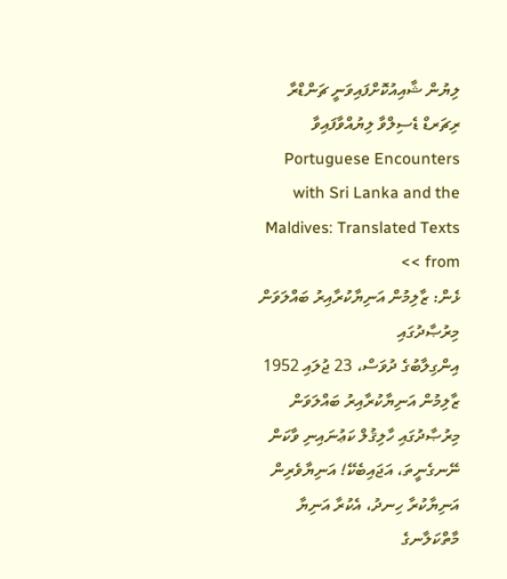ލިޔުން ޝާއިއުކޮށްފައިވަނީ ޗަންޑްރާ ރިޗަރޑް ޑެސިލްވާ ލިޔުއްވާފައިވާ Portuguese Encounters with Sri Lanka and the Maldives: Translated Texts from >>
ޅެން: ޒާލިމުން އަނިޔާކުރާއިރު ބައްލަވަން މިރުޞާދުގައި
އިންގިލާބުގެ ދުވަސް، 23 ޖުލައި 1952 ޒާލިމުން އަނިޔާކުރާއިރު ބައްލަވަން މިރުޞާދުގައި ހާލިޤުލް ކަޢުނައިނި ވާކަން ނޭނގެނީތަ، އަޖައިބެކޭ! އަނިޔާވެރިން އަނިޔާކުރާ ހިނދު، އެކުރާ އަނިޔާ މާތްކަލާނގެ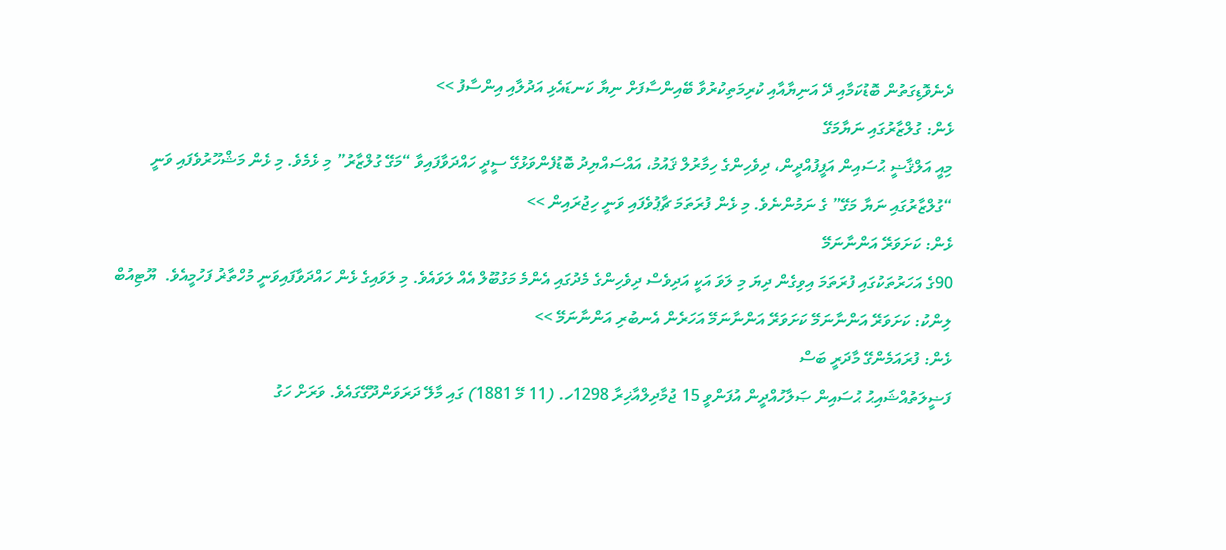ދެނެވޮޑިގަތުން ބޮޑުކަމާއި ދޭ އަނިޔާއާއި ކުރިމަތިކުރުވާ ބޭއިންސާފަށް ނިޔާ ކަނޑައެޅި އަދުލާއި އިންސާފު >>
ޅެން: ގުލްޒާރުގައި ނަޔާމަގޭ
މިއީ އަލްޤާޟީ ޙުސައިން އަފީފުއްދީން، ދިވެހިންގެ ހިމާރުލް ޤައުމު، އައްސައްޔިދު ބޮޑުފެންވަޅުގޭ ސީދީ ހައްދަވާފައިވާ “މަގޭ ގުލްޒާރު” މި ޅެމެވެ. މި ޅެން މަޝްހޫރުވެފައި ވަނީ “ގުލްޒާރުގައި ނަޔާ މަގޭ” ގެ ނަމުންނެވެ. މި ޅެން ފުރަތަމަ ޗާޕުވެފައި ވަނީ ހިޖުރައިން >>
ޅެން: ކަށަވަރޭ އަންނާނަމޭ
90ގެ އަހަރުތަކުގައި ފުރަތަމަ އިވިގެން ދިޔަ މި ލަވަ އަކީ އަދިވެސް ދިވެހިންގެ މެދުގައި އެންމެ މަގުބޫލް އެއް ލަވައެވެ. މި ލަވައިގެ ޅެން ހައްދަވާފައިވަނީ މުހްތާޜު ފަހުމީއެވެ.  ޔޫޓިއުބް ލިންކު: ކަށަވަރޭ އަންނާނަމޭ ކަށަވަރޭ އަންނާނަމޭ އަހަރެން އެނބުރި އަންނާނަމޭ >>
ޅެން: ފުރައަމެންގޭ މާދަރީ ބަސް
ފަޟީލަތުއްޝައިޙު ޙުސައިން ޞަލާހުއްދީން އުފަންވީ 15 ޖުމާދިލްއާޚިރާ 1298ހ. (11 މޭ 1881) ގައި މާލޭ ދަރަވަންދޫގޭގައެވެ. ވަރަށް ހަގު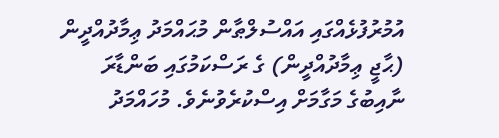އުމުރުފުޅެއްގައި އައްސުލްޠާން މުޙައްމަދު ޢިމާދުއްދީން (ޙާޖީ ޢިމާދުއްދީން) ގެ ރަސްކަމުގައި ބަންޑާރަ ނާއިބުގެ މަގާމަށް އިސްކުރެވުނެވެ. މުހައްމަދު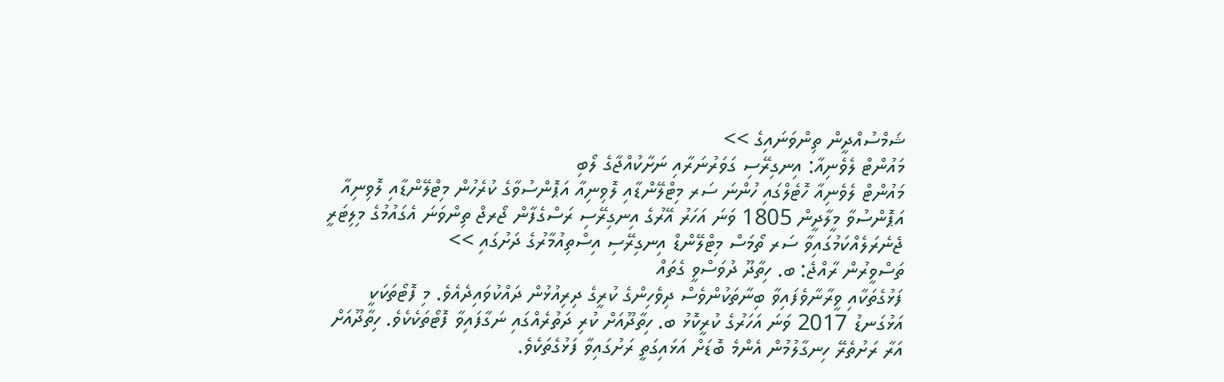ޝަމްސުއްދީން ތިންވަނައިގެ >>
މައުންޓް ލެވެނިއާ: އިނގިރޭސި ގަވަރުނަރާއި ނަށާކުއްޖާގެ ލޯބި
މައުންޓް ލެވެނިއާ ހޮޓެލްގައި ހުންނަ ސަރ މިޓްލޭންޑާއި ލޮވިނިއާ އަޕޮންސުވާގެ ކުރެހުން މިޓްލޭންޑާއި ލޮވިނިއާ އަޕޮންސުވާ މީލާދީން 1805 ވަނަ އަހަރު އޭރުގެ އިނގިރޭސި ރަސްގެފާން ޖޯރޖް ތިންވަނަ އެގައުމުގެ މިލިޓަރީ ޖެނެރަލެއްކަމުގައިވާ ސަރ ތޯމަސް މިޓްލޭންޑް އިނގިރޭސި އިސްތިއުމާރުގެ ދަށުގައި >>
ތަސްވީރުން ރާއްޖެ: ބ. ހިތާދޫ ދުވަސްވީ ގެތައް
ފަޅުގެތަކާއި ވީރާނާވެފައިވާ ބިނާތަކުންވެސް ދިވެހިންގެ ކުރީގެ ދިރިއުޅުން ދައްކުވައިދެއެވެ. މި ފޮޓޯތަކަކީ އަޅުގަނޑު 2017 ވަނަ އަހަރުގެ ކުރީކޮޅު ބ. ހިތާދޫއަށް ކުރި ދަތުރެއްގައި ނަގާފައިވާ ފޮޓޯތަކެކެވެ. ހިތާދޫއަށް އަރާ ރަށުތެރޭ ހިނގާލުމުން އެންމެ ބޮޑަށް އަޅައިގަތީ ރަށުގައިވާ ފަޅުގެތަކެވެ.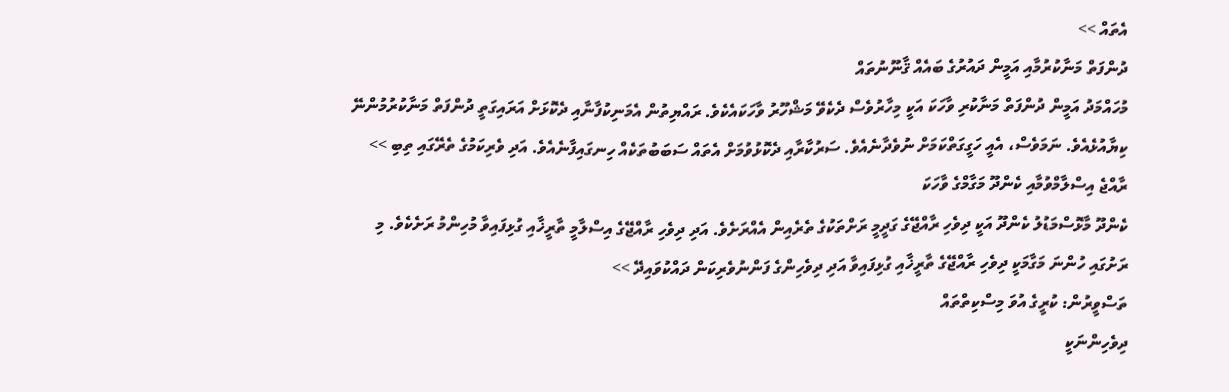އެތައް >>
ދުންފަތް މަނާކުރުމާއި އަމީން ދައުރުގެ ބައެއް ޤާނޫނުތައް
މުހައްމަދު އަމީން ދުންފަތް މަނާކުރި ވާހަކަ އަކީ މިހާރުވެސް ދެކެވޭ މަޝްހޫރު ވާހަކައެކެވެ. ރައްޔިތުން އެމަނިކުފާނާއި ދެކޮޅަށް އަރައިގަތީ ދުންފަތް މަނާކުރުމުންނޭ ކިޔާއުޅެއެވެ. ނަމަވެސް، އެއީ ހަގީގަތްކަމަށް ނުވެދާނެއެވެ. ސަރުކާރާއި ދެކޮޅުވުމަށް އެތައް ސަބަބުތަކެއް ހިނގައިފާނެއެވެ. އަދި ވެރިކަމުގެ ތެރޭގައި ތިބި >>
ރާއްޖެ އިސްލާމްވުމާއި ކެންދޫ މަގާމްގެ ވާހަކަ
ކެންދޫ މާޅޮސްމަޑުލު ކެންދޫ އަކީ ދިވެހި ރާއްޖޭގެ ގަދީމީ ރަށްތަކުގެ ތެރެއިން އެއްރަށެވެ. އަދި ދިވެހި ރާއްޖޭގެ އިސްލާމީ ތާރީޚާއި ގުޅިފައިވާ މުހިންމު ރަށެކެވެ. މި ރަށުގައި ހުންނަ މަގާމަކީ ދިވެހި ރާއްޖޭގެ ތާރީޚާއި ގުޅިފައިވާ އަދި ދިވެހިންގެ ފަންނުވެރިކަން ދައްކުވައިދޭ >>
ތަސްވީރުން: ކުރީގެ އުވަ މިސްކިތްތައް
ދިވެހިންނަކީ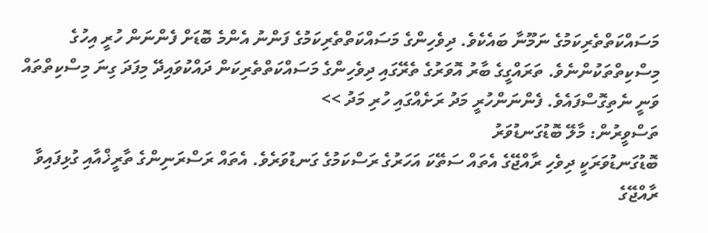މަސައްކަތްތެރިކަމުގެ ނަމޫނާ ބައެކެވެ. ދިވެހިންގެ މަސައްކަތްތެރިކަމުގެ ފަންނު އެންމެ ބޮޑަށް ފެންނަން ހުރީ އިހުގެ މިސްކިތްތަކުންނެވެ. ތަރައްގީގެ ބާރު އޮވަރުގެ ތެރޭގައި ދިވެހިންގެ މަސައްކަތްތެރިކަން ދައްކުވައިދޭ މިފަދަ ގިނަ މިސްކިތްތައް ވަނީ ނެތިގޮސްފައެވެ. ފެންނަންހުރީ މަދު ރަށެއްގައި ހުރި މަދު >>
ތަސްވީރުން: މާލޭ ބޮޑުގަނޑުވަރު
ބޮޑުގަނޑުވަރަކީ ދިވެހި ރާއްޖޭގެ އެތައް ސަތޭކަ އަހަރުގެ ރަސްކަމުގެ ގަނޑުވަރެވެ. އެތައް ރަސްރަނިންގެ ތާރީޚްއާއި ގުޅިފައިވާ ރާއްޖޭގެ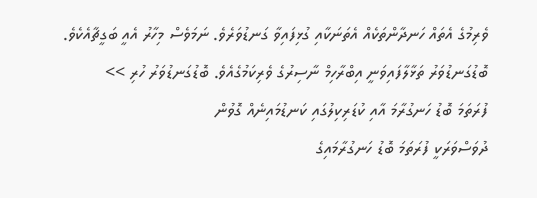ވެރިމުގެ އެތައް ހަނދާންތަކެއް އެތަނަކާއި ގުޅިފައިވާ ގަނޑުވަރެވެ. ނަމަވެސް މިހާރު އެއީ ބަގީޗާއެކެވެ. ބޮޑުގަނޑުވަރު ތަޅާލާފައިވަނީ އިބްރާހިމް ނާސިރުގެ ވެރިކަމުގެއެވެ. ބޮޑުގަނޑުވަރު ހުރި >>
ފުރަތަމަ ބޮޑު ހަނގުރާމަ އާއި ކުޑަރިކިލުގައި ކަނޑުމައިނެއް ގޮވުން
ދުވަސްވަރަކީ ފުރަތަމަ ބޮޑު ހަނގުރާމައިގެ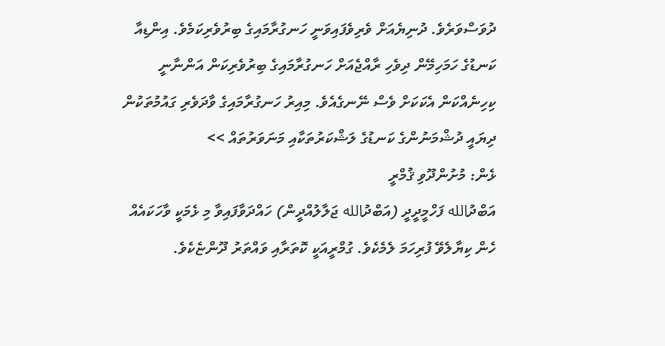ދުވަސްވަރެވެ. ދުނިޔެއަށް ވެރިވެފައިވަނީ ހަނގުރާމައިގެ ބިރުވެރިކަމެވެ. އިންޑިއާ ކަނޑުގެ ހަމަހިމޭން ދިވެހި ރާއްޖެއަށް ހަނގުރާމައިގެ ބިރުވެރިކަން އަންނާނީ ކިހިނެއްކަން އެކަކަށް ވެސް ނޭނގެއެވެ. މިއިރު ހަނގުރާމައިގެ ވާދަވެރި ގައުމުތަކުން ދިޔައީ ދުޝްމަނުންގެ ކަނޑުގެ ލަޝްކަރުތަކާއި މަނަވަރުތައް >>
ޅެން: މުށުންދޫވި ޤުމްރީ
އަބްދުالله ފަހްމީދީދީ (އަބްދުالله ޖަލާލުއްދީން) ހައްދަވާފައިވާ މި ޅެމަކީ ވާހަކައެއް ހެން ކިޔާލެވޭ ފުރިހަމަ ލެމެކެވެ. ގުމްރީއަކީ ކޮތަރާއި ވައްތަރު ދޫންޏެކެވެ.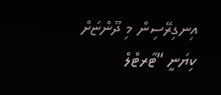އިނގިރޭސިން މި ދޫންޏަށް ކިޔަނީ “ޓާރޓްލް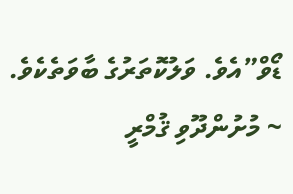ޑޯވް”އެވެ. ވަލުކޮތަރުގެ ބާވަތެކެވެ. ~ މުށުންދޫވި ޤުމްރީ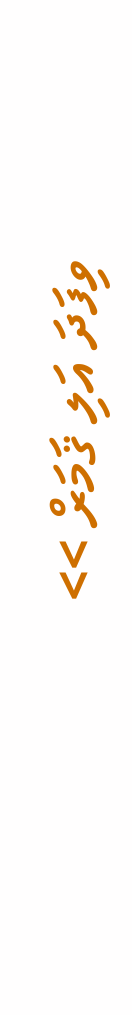ވިފަދަ އަލި ޤަމަރް >>